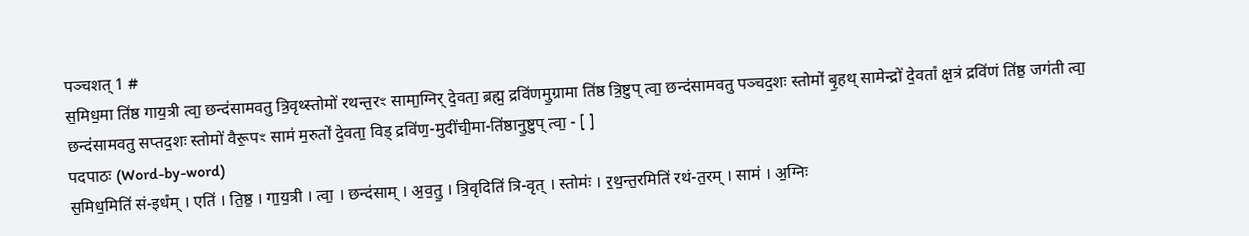पञ्चशत् 1 #
स॒मिध॒मा ति॑ष्ठ गाय॒त्री त्वा॒ छन्द॑सामवतु त्रि॒वृथ्स्तोमो॑ रथन्त॒रꣳ सामा॒ग्निर् दे॒वता॒ ब्रह्म॒ द्रवि॑णमु॒ग्रामा ति॑ष्ठ त्रि॒ष्टुप् त्वा॒ छन्द॑सामवतु पञ्चद॒शः स्तोमो॑ बृ॒हथ् सामेन्द्रो॑ दे॒वता᳚ क्ष॒त्रं द्रवि॑णं ति॑ष्ठ॒ जग॑ती त्वा॒ छन्द॑सामवतु सप्तद॒शः स्तोमो॑ वैरू॒पꣳ साम॑ म॒रुतो॑ दे॒वता॒ विड् द्रवि॑ण॒-मुदी॑ची॒मा-ति॑ष्ठानु॒ष्टुप् त्वा॒ - [ ]
पदपाठः (Word-by-word)
स॒मिध॒मिति॑ सं-इध᳚म् । एति॑ । ति॒ष्ठ॒ । गा॒य॒त्री । त्वा॒ । छन्द॑साम् । अ॒व॒तु॒ । त्रि॒वृदिति॑ त्रि-वृत् । स्तोमः॑ । र॒थ॒न्त॒रमिति॑ रथं-त॒रम् । साम॑ । अ॒ग्निः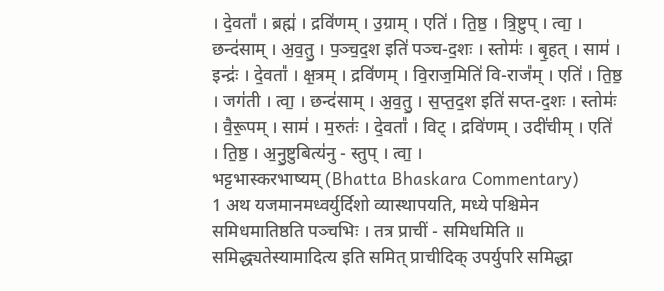। दे॒वता᳚ । ब्रह्म॑ । द्रवि॑णम् । उ॒ग्राम् । एति॑ । ति॒ष्ठ॒ । त्रि॒ष्टुप् । त्वा॒ । छन्द॑साम् । अ॒व॒तु॒ । प॒ञ्च॒द॒श इति॑ पञ्च-द॒शः । स्तोमः॑ । बृ॒हत् । साम॑ । इन्द्रः॑ । दे॒वता᳚ । क्ष॒त्रम् । द्रवि॑णम् । वि॒राज॒मिति॑ वि-राज᳚म् । एति॑ । ति॒ष्ठ॒ । जग॑ती । त्वा॒ । छन्द॑साम् । अ॒व॒तु॒ । स॒प्त॒द॒श इति॑ सप्त-द॒शः । स्तोमः॑ । वै॒रू॒पम् । साम॑ । म॒रुतः॑ । दे॒वता᳚ । विट् । द्रवि॑णम् । उदी॑चीम् । एति॑ । ति॒ष्ठ॒ । अ॒नु॒ष्टुबित्य॑नु - स्तुप् । त्वा॒ ।
भट्टभास्करभाष्यम् (Bhatta Bhaskara Commentary)
1 अथ यजमानमध्वर्युर्दिशो व्यास्थापयति, मध्ये पश्चिमेन समिधमातिष्ठति पञ्चभिः । तत्र प्राचीं - समिधमिति ॥ समिद्ध्यतेस्यामादित्य इति समित् प्राचीदिक् उपर्युपरि समिद्धा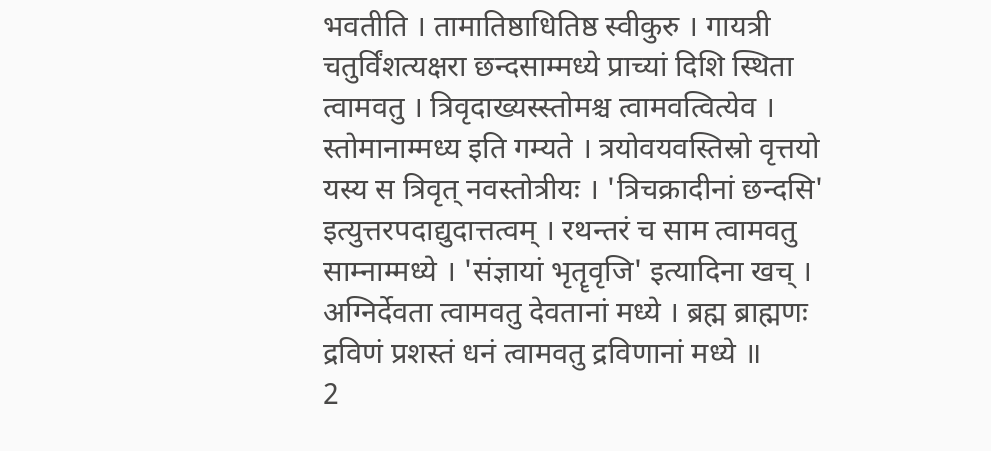भवतीति । तामातिष्ठाधितिष्ठ स्वीकुरु । गायत्री चतुर्विंशत्यक्षरा छन्दसाम्मध्ये प्राच्यां दिशि स्थिता त्वामवतु । त्रिवृदाख्यस्स्तोमश्च त्वामवत्वित्येव । स्तोमानाम्मध्य इति गम्यते । त्रयोवयवस्तिस्रो वृत्तयो यस्य स त्रिवृत् नवस्तोत्रीयः । 'त्रिचक्रादीनां छन्दसि' इत्युत्तरपदाद्युदात्तत्वम् । रथन्तरं च साम त्वामवतु साम्नाम्मध्ये । 'संज्ञायां भृतॄवृजि' इत्यादिना खच् । अग्निर्देवता त्वामवतु देवतानां मध्ये । ब्रह्म ब्राह्मणः द्रविणं प्रशस्तं धनं त्वामवतु द्रविणानां मध्ये ॥
2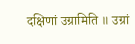दक्षिणां उग्रामिति ॥ उग्रां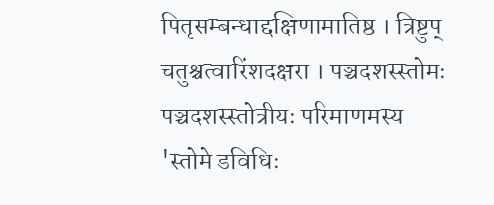पितृसम्बन्धाद्दक्षिणामातिष्ठ । त्रिष्टुप् चतुश्चत्वारिंशदक्षरा । पञ्चदशस्स्तोमः पञ्चदशस्स्तोत्रीयः परिमाणमस्य 'स्तोमे डविधिः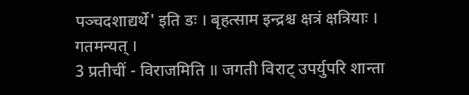पञ्चदशाद्यर्थे' इति डः । बृहत्साम इन्द्रश्च क्षत्रं क्षत्रियाः । गतमन्यत् ।
3 प्रतीचीं - विराजमिति ॥ जगती विराट् उपर्युपरि शान्ता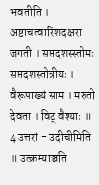भवतीति । अष्टाचत्वारिंशदक्षरा जगती । सप्तदशस्स्तोमः सप्तदशस्तोत्रीयः । वैरूपाख्यं साम । मरुतो देवता । विट् वैश्याः ॥
4 उत्तरां - उदीचीमिति ॥ उत्क्रम्याञ्चति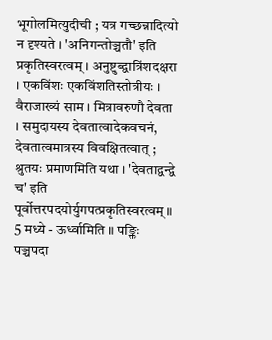भूगोलमित्युदीची ; यत्र गच्छन्नादित्यो न दृश्यते । 'अनिगन्तोञ्चतौ' इति प्रकृतिस्वरत्वम् । अनुष्टुब्द्वात्रिंशदक्षरा । एकविंशः एकविंशतिस्तोत्रीयः । वैराजाख्यं साम । मित्रावरुणौ देवता । समुदायस्य देवतात्वादेकवचनं, देवतात्वमात्रस्य विवक्षितत्वात् ; श्रुतयः प्रमाणमिति यथा । 'देवताद्वन्द्वे च' इति पूर्वोत्तरपदयोर्युगपत्प्रकृतिस्वरत्वम् ॥
5 मध्ये - ऊर्ध्वामिति ॥ पङ्क्तिः पञ्चपदा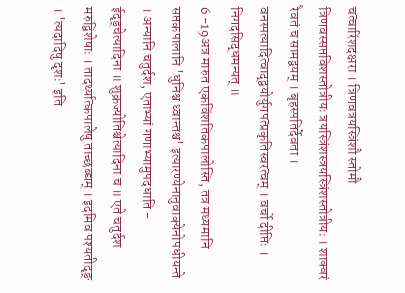चत्वारिंशदक्षरा । त्रिणवत्रयस्त्रिंशौ स्तोमौ त्रिणवस्सप्तविशस्तोत्रीयः त्रयस्त्रिंशस्त्रयस्त्रिंशस्तोत्रीयः । शाक्वरं रैवतं च सामद्वयम् । बृहस्पतिर्देवता । वनस्पत्यादित्वाद्द्वयोर्युगपत्प्रकृतिस्वरत्वम् । वर्चो दीप्तिः । निगदसिद्धमन्यत् ॥
6 -19अत्र मारुत एकविंशतिकपालोस्ति, तत्र मध्यमानि सप्तकपालानि 'धुनिश्च ध्वान्तश्च' इत्यारण्येनानुवाक्येनोपधीयन्ते । अन्यानि चतुर्दश, एताभ्यां गणाभ्यामुपदधाति - ईदृड्चेत्यादिना ॥ शुक्रज्योतिश्चेत्यादिना च ॥ एते चतुर्दश मरुद्विशेषाः । तादर्थ्यात्कपालेषु ताच्छब्द्यम् । इदमिव पश्यतीदृङ् । 'त्यदादिषु दृशः' इति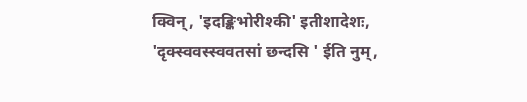क्विन्, 'इदङ्किभोरीश्की' इतीशादेशः, 'दृक्स्ववस्स्ववतसां छन्दसि ' ईति नुम्,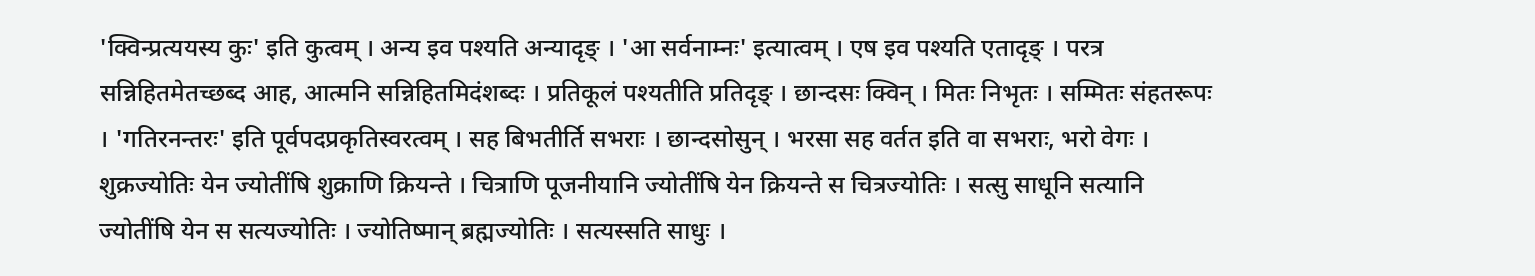'क्विन्प्रत्ययस्य कुः' इति कुत्वम् । अन्य इव पश्यति अन्यादृङ् । 'आ सर्वनाम्नः' इत्यात्वम् । एष इव पश्यति एतादृङ् । परत्र सन्निहितमेतच्छब्द आह, आत्मनि सन्निहितमिदंशब्दः । प्रतिकूलं पश्यतीति प्रतिदृङ् । छान्दसः क्विन् । मितः निभृतः । सम्मितः संहतरूपः । 'गतिरनन्तरः' इति पूर्वपदप्रकृतिस्वरत्वम् । सह बिभतीर्ति सभराः । छान्दसोसुन् । भरसा सह वर्तत इति वा सभराः, भरो वेगः । शुक्रज्योतिः येन ज्योतींषि शुक्राणि क्रियन्ते । चित्राणि पूजनीयानि ज्योतींषि येन क्रियन्ते स चित्रज्योतिः । सत्सु साधूनि सत्यानि ज्योतींषि येन स सत्यज्योतिः । ज्योतिष्मान् ब्रह्मज्योतिः । सत्यस्सति साधुः ।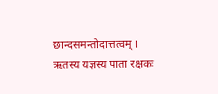छान्दसमन्तोदात्तत्वम् । ऋतस्य यज्ञस्य पाता रक्षकः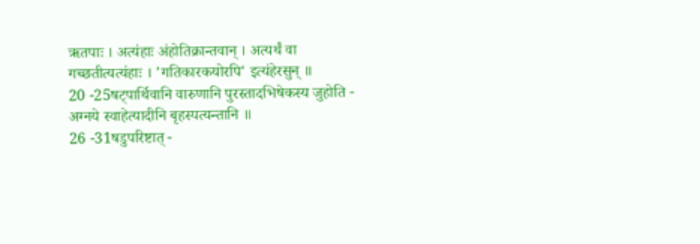ऋतपाः । अत्यंहाः अंहोतिक्रान्तवान् । अत्यर्थं वा गच्छतीत्यत्यंहाः । 'गतिकारकयोरपि' इत्यंहेरसुन् ॥
20 -25षट्पार्थिवानि वारुणानि पुरस्तादभिषेकस्य जुहोति - अग्नये स्वाहेत्यादीनि बृहस्पत्यन्तानि ॥
26 -31षडुपरिष्टात् -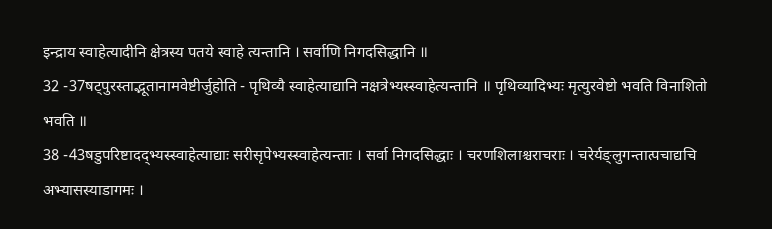इन्द्राय स्वाहेत्यादीनि क्षेत्रस्य पतये स्वाहे त्यन्तानि । सर्वाणि निगदसिद्धानि ॥
32 -37षट्पुरस्ताद्भूतानामवेष्टीर्जुहोति - पृथिव्यै स्वाहेत्याद्यानि नक्षत्रेभ्यस्स्वाहेत्यन्तानि ॥ पृथिव्यादिभ्यः मृत्युरवेष्टो भवति विनाशितो भवति ॥
38 -43षडुपरिष्टादद्भ्यस्स्वाहेत्याद्याः सरीसृपेभ्यस्स्वाहेत्यन्ताः । सर्वा निगदसिद्धाः । चरणशिलाश्चराचराः । चरेर्यङ्लुगन्तात्पचाद्यचि अभ्यासस्याडागमः ।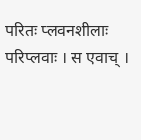परितः प्लवनशीलाः परिप्लवाः । स एवाच् ।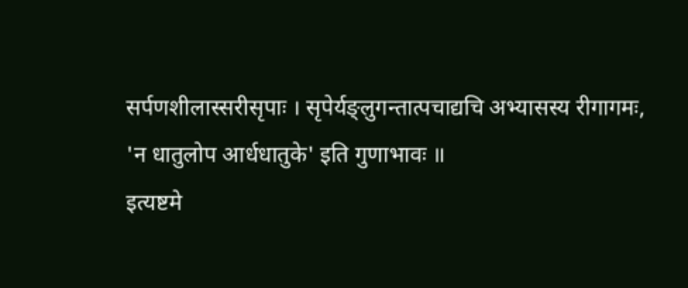सर्पणशीलास्सरीसृपाः । सृपेर्यङ्लुगन्तात्पचाद्यचि अभ्यासस्य रीगागमः, 'न धातुलोप आर्धधातुके' इति गुणाभावः ॥
इत्यष्टमे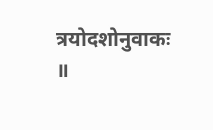त्रयोदशोनुवाकः ॥